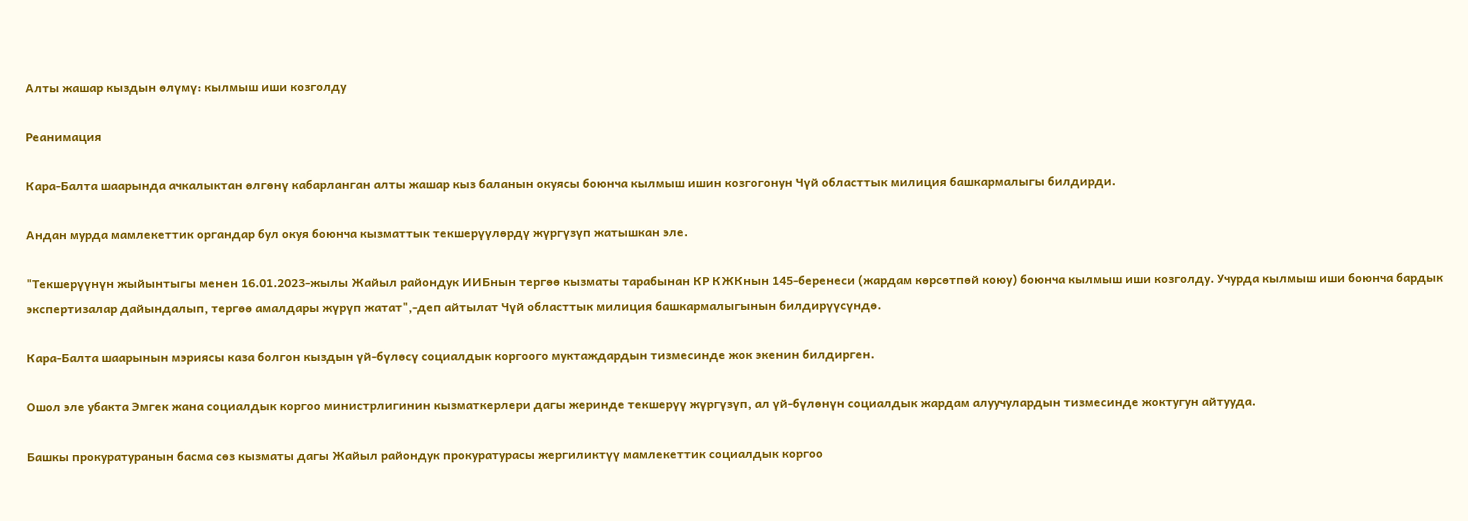Алты жашар кыздын өлүмү: кылмыш иши козголду

Реанимация

Кара-Балта шаарында ачкалыктан өлгөнү кабарланган алты жашар кыз баланын окуясы боюнча кылмыш ишин козгогонун Чүй областтык милиция башкармалыгы билдирди.

Андан мурда мамлекеттик органдар бул окуя боюнча кызматтык текшерүүлөрдү жүргүзүп жатышкан эле.

"Текшерүүнүн жыйынтыгы менен 16.01.2023-жылы Жайыл райондук ИИБнын тергөө кызматы тарабынан КР КЖКнын 145-беренеси (жардам көрсөтпөй коюу) боюнча кылмыш иши козголду. Учурда кылмыш иши боюнча бардык экспертизалар дайындалып, тергөө амалдары жүрүп жатат",-деп айтылат Чүй областтык милиция башкармалыгынын билдирүүсүндө.

Кара-Балта шаарынын мэриясы каза болгон кыздын үй-бүлөсү социалдык коргоого муктаждардын тизмесинде жок экенин билдирген.

Ошол эле убакта Эмгек жана социалдык коргоо министрлигинин кызматкерлери дагы жеринде текшерүү жүргүзүп, ал үй-бүлөнүн социалдык жардам алуучулардын тизмесинде жоктугун айтууда.

Башкы прокуратуранын басма сөз кызматы дагы Жайыл райондук прокуратурасы жергиликтүү мамлекеттик социалдык коргоо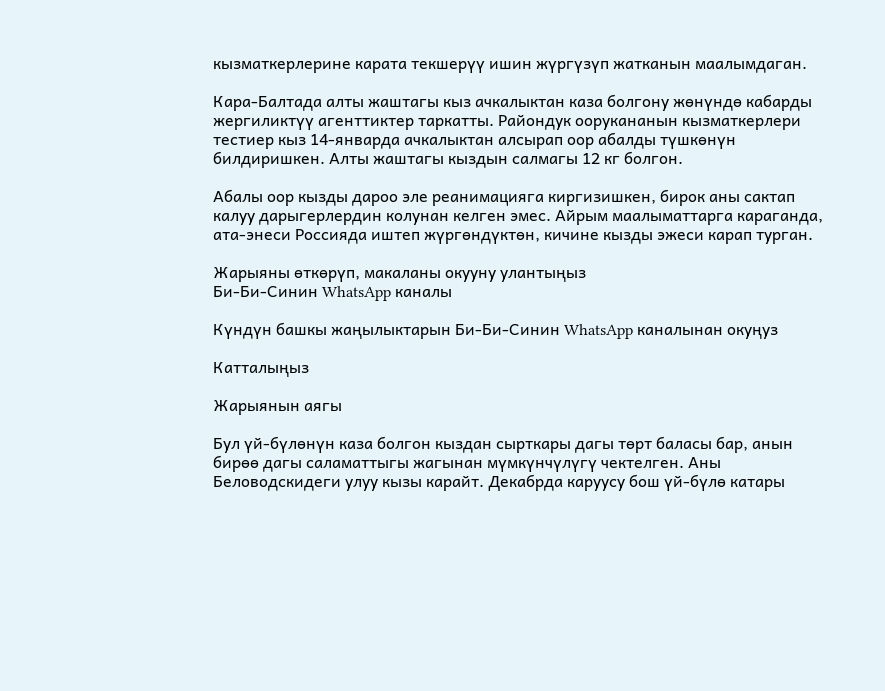кызматкерлерине карата текшерүү ишин жүргүзүп жатканын маалымдаган.

Кара-Балтада алты жаштагы кыз ачкалыктан каза болгону жөнүндө кабарды жергиликтүү агенттиктер таркатты. Райондук оорукананын кызматкерлери тестиер кыз 14-январда ачкалыктан алсырап оор абалды түшкөнүн билдиришкен. Алты жаштагы кыздын салмагы 12 кг болгон.

Абалы оор кызды дароо эле реанимацияга киргизишкен, бирок аны сактап калуу дарыгерлердин колунан келген эмес. Айрым маалыматтарга караганда, ата-энеси Россияда иштеп жүргөндүктөн, кичине кызды эжеси карап турган.

Жарыяны өткөрүп, макаланы окууну улантыңыз
Би-Би-Синин WhatsApp каналы

Күндүн башкы жаңылыктарын Би-Би-Синин WhatsApp каналынан окуңуз

Катталыңыз

Жарыянын аягы

Бул үй-бүлөнүн каза болгон кыздан сырткары дагы төрт баласы бар, анын бирөө дагы саламаттыгы жагынан мүмкүнчүлүгү чектелген. Аны Беловодскидеги улуу кызы карайт. Декабрда каруусу бош үй-бүлө катары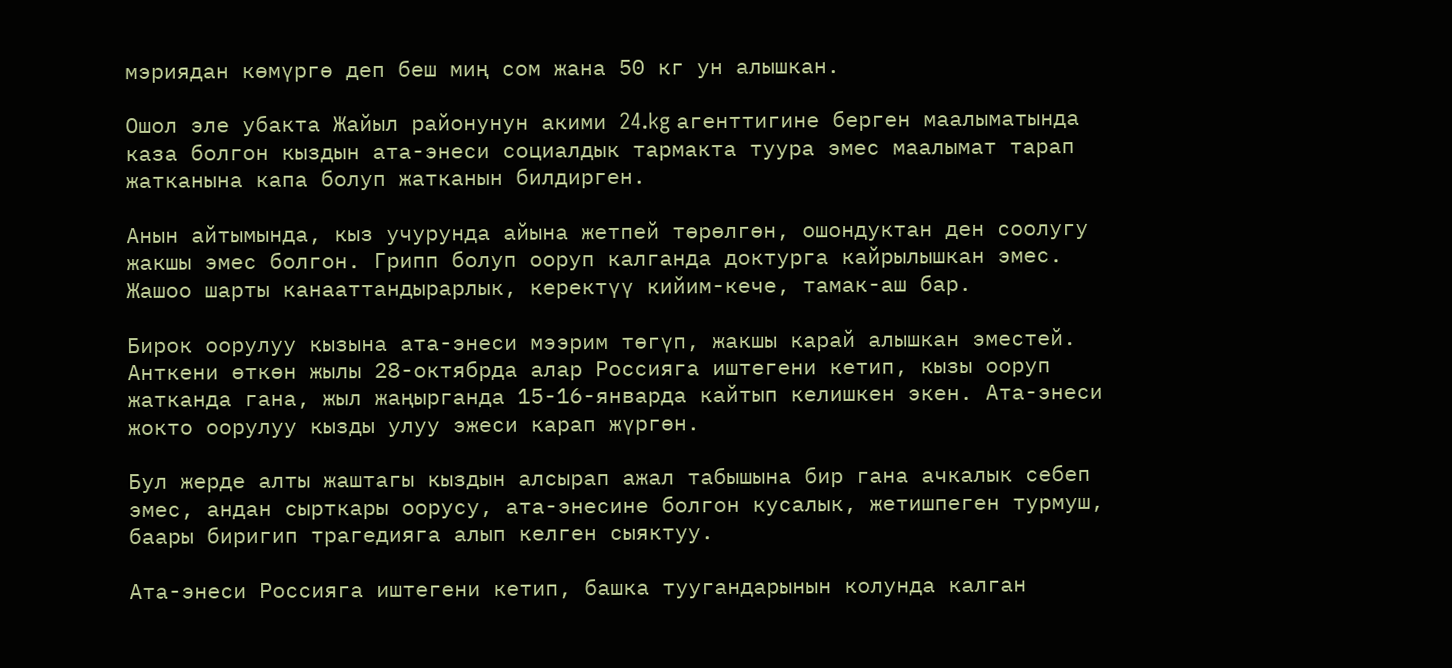мэриядан көмүргө деп беш миң сом жана 50 кг ун алышкан.

Ошол эле убакта Жайыл районунун акими 24.kg агенттигине берген маалыматында каза болгон кыздын ата-энеси социалдык тармакта туура эмес маалымат тарап жатканына капа болуп жатканын билдирген.

Анын айтымында, кыз учурунда айына жетпей төрөлгөн, ошондуктан ден соолугу жакшы эмес болгон. Грипп болуп ооруп калганда доктурга кайрылышкан эмес. Жашоо шарты канааттандырарлык, керектүү кийим-кече, тамак-аш бар.

Бирок оорулуу кызына ата-энеси мээрим төгүп, жакшы карай алышкан эместей. Анткени өткөн жылы 28-октябрда алар Россияга иштегени кетип, кызы ооруп жатканда гана, жыл жаңырганда 15-16-январда кайтып келишкен экен. Ата-энеси жокто оорулуу кызды улуу эжеси карап жүргөн.

Бул жерде алты жаштагы кыздын алсырап ажал табышына бир гана ачкалык себеп эмес, андан сырткары оорусу, ата-энесине болгон кусалык, жетишпеген турмуш, баары биригип трагедияга алып келген сыяктуу.

Ата-энеси Россияга иштегени кетип, башка туугандарынын колунда калган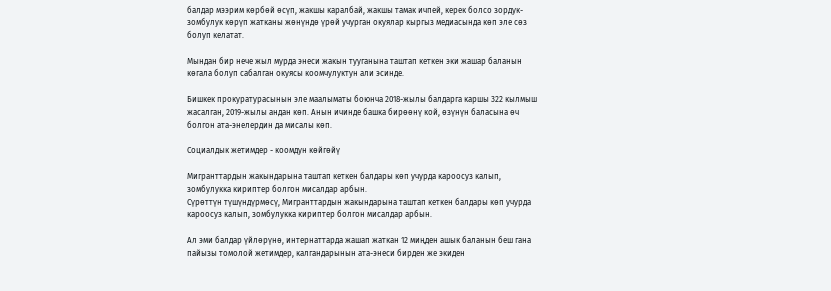балдар мээрим көрбөй өсүп, жакшы каралбай, жакшы тамак ичпей, керек болсо зордук-зомбулук көрүп жатканы жөнүндө үрөй учурган окуялар кыргыз медиасында көп эле сөз болуп келатат.

Мындан бир нече жыл мурда энеси жакын тууганына таштап кеткен эки жашар баланын көгала болуп сабалган окуясы коомчулуктун али эсинде.

Бишкек прокуратурасынын эле маалыматы боюнча 2018-жылы балдарга каршы 322 кылмыш жасалган, 2019-жылы андан көп. Анын ичинде башка бирөөнү кой, өзүнүн баласына өч болгон ата-энелердин да мисалы көп.

Социалдык жетимдер - коомдун көйгөйү

Мигранттардын жакындарына таштап кеткен балдары көп учурда кароосуз калып, зомбулукка кириптер болгон мисалдар арбын.
Сүрөттүн түшүндүрмөсү, Мигранттардын жакындарына таштап кеткен балдары көп учурда кароосуз калып, зомбулукка кириптер болгон мисалдар арбын.

Ал эми балдар үйлөрүнө, интернаттарда жашап жаткан 12 миңден ашык баланын беш гана пайызы томолой жетимдер, калгандарынын ата-энеси бирден же экиден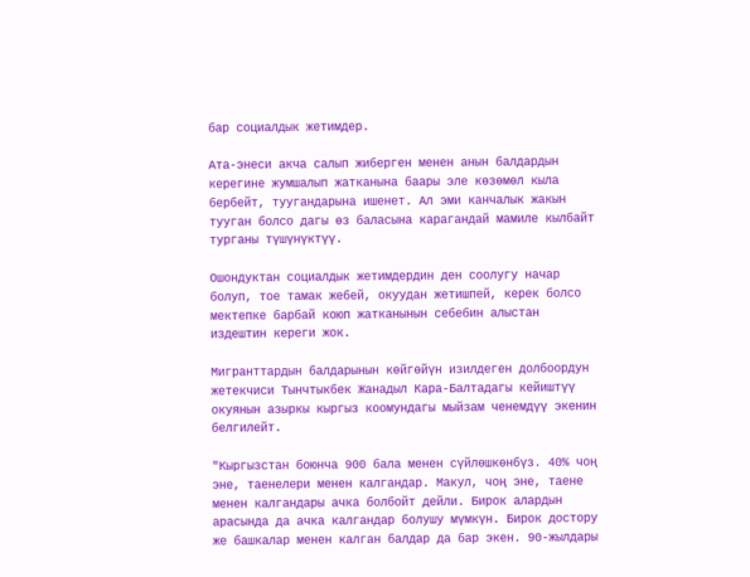бар социалдык жетимдер.

Ата-энеси акча салып жиберген менен анын балдардын керегине жумшалып жатканына баары эле көзөмөл кыла бербейт, туугандарына ишенет. Ал эми канчалык жакын тууган болсо дагы өз баласына карагандай мамиле кылбайт турганы түшүнүктүү.

Ошондуктан социалдык жетимдердин ден соолугу начар болуп, тое тамак жебей, окуудан жетишпей, керек болсо мектепке барбай коюп жатканынын себебин алыстан издештин кереги жок.

Мигранттардын балдарынын көйгөйүн изилдеген долбоордун жетекчиси Тынчтыкбек Жанадыл Кара-Балтадагы кейиштүү окуянын азыркы кыргыз коомундагы мыйзам ченемдүү экенин белгилейт.

"Кыргызстан боюнча 900 бала менен сүйлөшкөнбүз. 40% чоң эне, таенелери менен калгандар. Макул, чоң эне, таене менен калгандары ачка болбойт дейли. Бирок алардын арасында да ачка калгандар болушу мүмкүн. Бирок достору же башкалар менен калган балдар да бар экен. 90-жылдары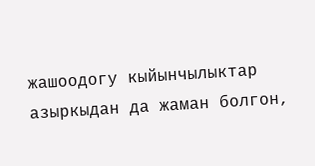жашоодогу кыйынчылыктар азыркыдан да жаман болгон,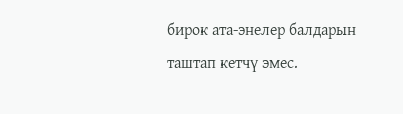бирок ата-энелер балдарын таштап кетчү эмес.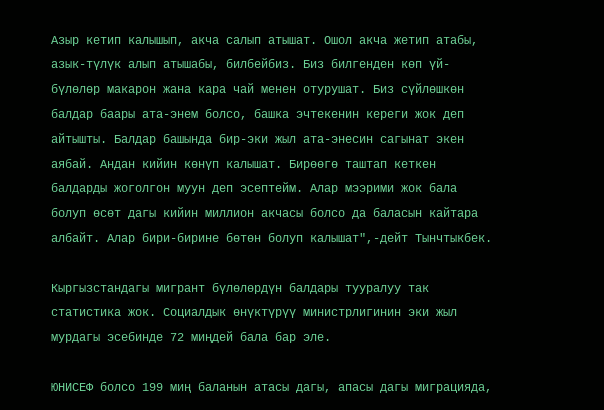Азыр кетип калышып, акча салып атышат. Ошол акча жетип атабы, азык-түлүк алып атышабы, билбейбиз. Биз билгенден көп үй-бүлөлөр макарон жана кара чай менен отурушат. Биз сүйлөшкөн балдар баары ата-энем болсо, башка эчтекенин кереги жок деп айтышты. Балдар башында бир-эки жыл ата-энесин сагынат экен аябай. Андан кийин көнүп калышат. Бирөөгө таштап кеткен балдарды жоголгон муун деп эсептейм. Алар мээрими жок бала болуп өсөт дагы кийин миллион акчасы болсо да баласын кайтара албайт. Алар бири-бирине бөтөн болуп калышат",-дейт Тынчтыкбек.

Кыргызстандагы мигрант бүлөлөрдүн балдары тууралуу так статистика жок. Социалдык өнүктүрүү министрлигинин эки жыл мурдагы эсебинде 72 миңдей бала бар эле.

ЮНИСЕФ болсо 199 миң баланын атасы дагы, апасы дагы миграцияда,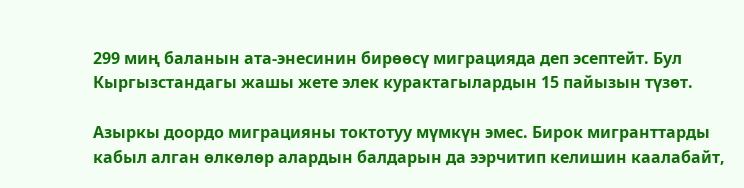299 миң баланын ата-энесинин бирөөсү миграцияда деп эсептейт. Бул Кыргызстандагы жашы жете элек курактагылардын 15 пайызын түзөт.

Азыркы доордо миграцияны токтотуу мүмкүн эмес. Бирок мигранттарды кабыл алган өлкөлөр алардын балдарын да ээрчитип келишин каалабайт,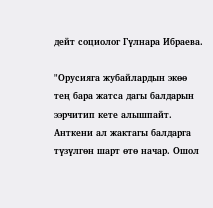дейт социолог Гүлнара Ибраева.

"Орусияга жубайлардын экөө тең бара жатса дагы балдарын ээрчитип кете алышпайт. Анткени ал жактагы балдарга түзүлгөн шарт өтө начар. Ошол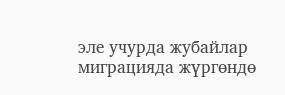эле учурда жубайлар миграцияда жүргөндө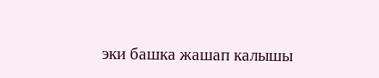эки башка жашап калышы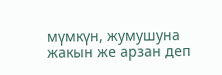мүмкүн, жумушуна жакын же арзан деп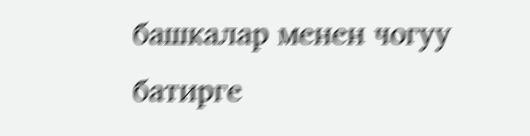башкалар менен чогуу батирге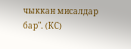чыккан мисалдар бар". (КС)